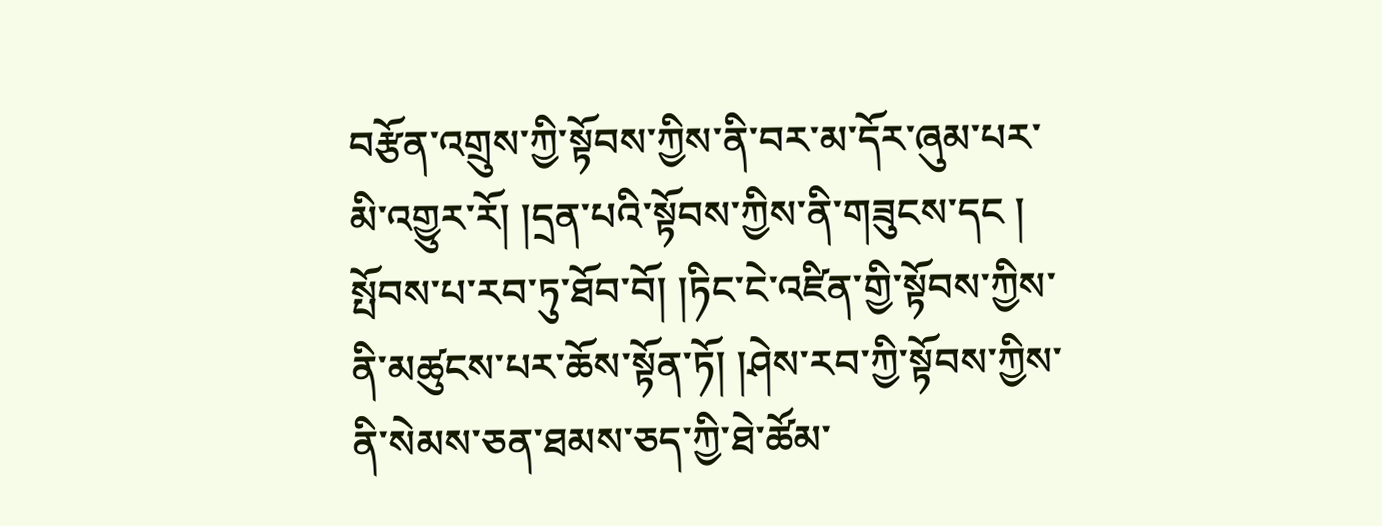བརྩོན་འགྲུས་ཀྱི་སྟོབས་ཀྱིས་ནི་བར་མ་དོར་ཞུམ་པར་མི་འགྱུར་རོ། །དྲན་པའི་སྟོབས་ཀྱིས་ནི་གཟུངས་དང ། སྤོབས་པ་རབ་ཏུ་ཐོབ་བོ། །ཏིང་ངེ་འཛིན་གྱི་སྟོབས་ཀྱིས་ནི་མཚུངས་པར་ཆོས་སྟོན་ཏོ། །ཤེས་རབ་ཀྱི་སྟོབས་ཀྱིས་ནི་སེམས་ཅན་ཐམས་ཅད་ཀྱི་ཐེ་ཚོམ་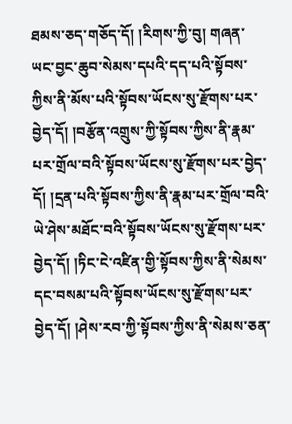ཐམས་ཅད་གཅོད་དོ། །རིགས་ཀྱི་བུ། གཞན་ཡང་བྱང་ཆུབ་སེམས་དཔའི་དད་པའི་སྟོབས་ཀྱིས་ནི་མོས་པའི་སྟོབས་ཡོངས་སུ་རྫོགས་པར་བྱེད་དོ། །བརྩོན་འགྲུས་ཀྱི་སྟོབས་ཀྱིས་ནི་རྣམ་པར་གྲོལ་བའི་སྟོབས་ཡོངས་སུ་རྫོགས་པར་བྱེད་དོ། །དྲན་པའི་སྟོབས་ཀྱིས་ནི་རྣམ་པར་གྲོལ་བའི་ཡེ་ཤེས་མཐོང་བའི་སྟོབས་ཡོངས་སུ་རྫོགས་པར་བྱེད་དོ། །ཏིང་ངེ་འཛིན་གྱི་སྟོབས་ཀྱིས་ནི་སེམས་དང་བསམ་པའི་སྟོབས་ཡོངས་སུ་རྫོགས་པར་བྱེད་དོ། །ཤེས་རབ་ཀྱི་སྟོབས་ཀྱིས་ནི་སེམས་ཅན་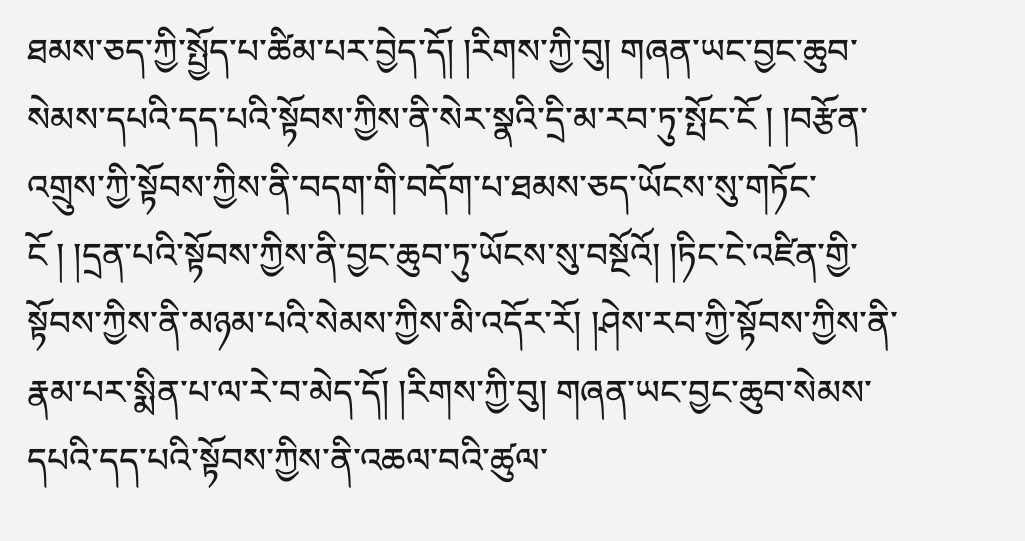ཐམས་ཅད་ཀྱི་སྤྱོད་པ་ཚིམ་པར་བྱེད་དོ། །རིགས་ཀྱི་བུ། གཞན་ཡང་བྱང་ཆུབ་སེམས་དཔའི་དད་པའི་སྟོབས་ཀྱིས་ནི་སེར་སྣའི་དྲི་མ་རབ་ཏུ་སྤོང་ངོ ། །བརྩོན་འགྲུས་ཀྱི་སྟོབས་ཀྱིས་ནི་བདག་གི་བདོག་པ་ཐམས་ཅད་ཡོངས་སུ་གཏོང་ངོ ། །དྲན་པའི་སྟོབས་ཀྱིས་ནི་བྱང་ཆུབ་ཏུ་ཡོངས་སུ་བསྔོའོ། །ཏིང་ངེ་འཛིན་གྱི་སྟོབས་ཀྱིས་ནི་མཉམ་པའི་སེམས་ཀྱིས་མི་འདོར་རོ། །ཤེས་རབ་ཀྱི་སྟོབས་ཀྱིས་ནི་རྣམ་པར་སྨིན་པ་ལ་རེ་བ་མེད་དོ། །རིགས་ཀྱི་བུ། གཞན་ཡང་བྱང་ཆུབ་སེམས་དཔའི་དད་པའི་སྟོབས་ཀྱིས་ནི་འཆལ་བའི་ཚུལ་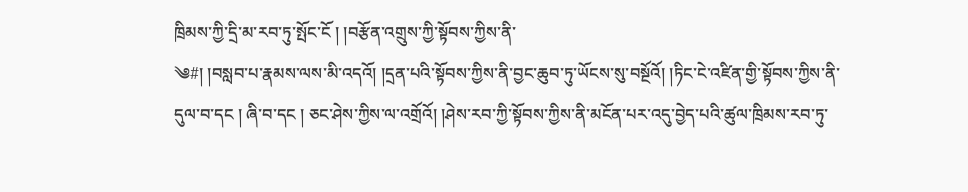ཁྲིམས་ཀྱི་དྲི་མ་རབ་ཏུ་སྤོང་ངོ ། །བརྩོན་འགྲུས་ཀྱི་སྟོབས་ཀྱིས་ནི་
༄#། །བསླབ་པ་རྣམས་ལས་མི་འདའོ། །དྲན་པའི་སྟོབས་ཀྱིས་ནི་བྱང་ཆུབ་ཏུ་ཡོངས་སུ་བསྔོའོ། །ཏིང་ངེ་འཛིན་གྱི་སྟོབས་ཀྱིས་ནི་དུལ་བ་དང ། ཞི་བ་དང ། ཅང་ཤེས་ཀྱིས་ལ་འགྲོའོ། །ཤེས་རབ་ཀྱི་སྟོབས་ཀྱིས་ནི་མངོན་པར་འདུ་བྱེད་པའི་ཚུལ་ཁྲིམས་རབ་ཏུ་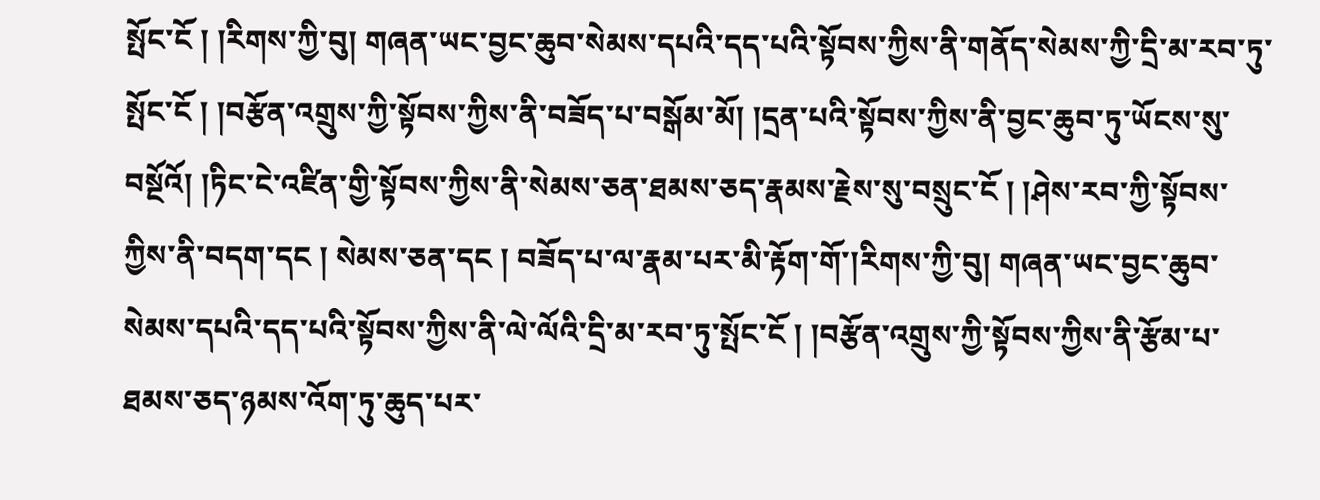སྤོང་ངོ ། །རིགས་ཀྱི་བུ། གཞན་ཡང་བྱང་ཆུབ་སེམས་དཔའི་དད་པའི་སྟོབས་ཀྱིས་ནི་གནོད་སེམས་ཀྱི་དྲི་མ་རབ་ཏུ་སྤོང་ངོ ། །བརྩོན་འགྲུས་ཀྱི་སྟོབས་ཀྱིས་ནི་བཟོད་པ་བསྒོམ་མོ། །དྲན་པའི་སྟོབས་ཀྱིས་ནི་བྱང་ཆུབ་ཏུ་ཡོངས་སུ་བསྔོའོ། །ཏིང་ངེ་འཛིན་གྱི་སྟོབས་ཀྱིས་ནི་སེམས་ཅན་ཐམས་ཅད་རྣམས་རྗེས་སུ་བསྲུང་ངོ ། །ཤེས་རབ་ཀྱི་སྟོབས་ཀྱིས་ནི་བདག་དང ། སེམས་ཅན་དང ། བཟོད་པ་ལ་རྣམ་པར་མི་རྟོག་གོ་།རིགས་ཀྱི་བུ། གཞན་ཡང་བྱང་ཆུབ་སེམས་དཔའི་དད་པའི་སྟོབས་ཀྱིས་ནི་ལེ་ལོའི་དྲི་མ་རབ་ཏུ་སྤོང་ངོ ། །བརྩོན་འགྲུས་ཀྱི་སྟོབས་ཀྱིས་ནི་རྩོམ་པ་ཐམས་ཅད་ཉམས་འོག་ཏུ་ཆུད་པར་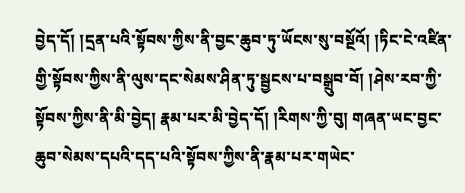བྱེད་དོ། །དྲན་པའི་སྟོབས་ཀྱིས་ནི་བྱང་ཆུབ་ཏུ་ཡོངས་སུ་བསྔོའོ། །ཏིང་ངེ་འཛིན་གྱི་སྟོབས་ཀྱིས་ནི་ལུས་དང་སེམས་ཤིན་ཏུ་སྦྱངས་པ་བསྒྲུབ་བོ། །ཤེས་རབ་ཀྱི་སྟོབས་ཀྱིས་ནི་མི་བྱེད། རྣམ་པར་མི་བྱེད་དོ། །རིགས་ཀྱི་བུ། གཞན་ཡང་བྱང་ཆུབ་སེམས་དཔའི་དད་པའི་སྟོབས་ཀྱིས་ནི་རྣམ་པར་གཡེང་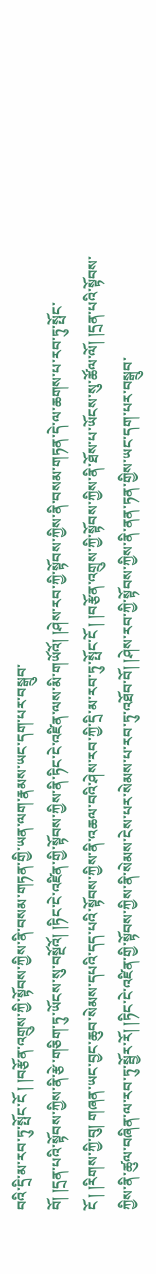བའི་དྲི་མ་རབ་ཏུ་སྤོང་ངོ ། །བརྩོན་འགྲུས་ཀྱི་སྟོབས་ཀྱིས་ནི་བསམ་གཏན་གྱི་ཡན་ལག་རྣམས་ཡང་དག་པར་བསྒྲུབ་
བོ། །དྲན་པའི་སྟོབས་ཀྱིས་ནི་རྩེ་གཅིག་ཏུ་ཡོངས་སུ་བསྔོའོ། །ཏིང་ངེ་འཛིན་གྱི་སྟོབས་ཀྱིས་ནི་ཏིང་ངེ་འཛིན་ལས་མི་གཡོའོ། །ཤེས་རབ་ཀྱི་སྟོབས་ཀྱིས་ནི་བསམ་གཏན་དེ་ལ་ཆགས་པ་རབ་ཏུ་སྤོང་ངོ ། །རིགས་ཀྱི་བུ། གཞན་ཡང་བྱང་ཆུབ་སེམས་དཔའི་དད་པའི་སྟོབས་ཀྱིས་ནི་འཆལ་བའི་ཤེས་རབ་ཀྱི་དྲི་མ་རབ་ཏུ་སྤོང་ངོ ། །བརྩོན་འགྲུས་ཀྱི་སྟོབས་ཀྱིས་ནི་ཐོས་པ་ཡོངས་སུ་ཚོལ་ལོ། །དྲན་པའི་སྟོབས་ཀྱིས་ནི་ཚུལ་བཞིན་ལ་རབ་ཏུ་སྦྱོར་རོ། །ཏིང་ངེ་འཛིན་གྱི་སྟོབས་ཀྱིས་ནི་སེམས་ངེས་པར་སེམས་པ་རབ་ཏུ་འཐོབ་བོ། །ཤེས་རབ་ཀྱི་སྟོབས་ཀྱིས་ནི་ནན་ཏན་གྱིས་ཡང་དག་པར་བསྒྲུབ་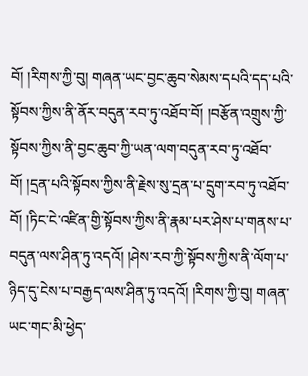བོ། །རིགས་ཀྱི་བུ། གཞན་ཡང་བྱང་ཆུབ་སེམས་དཔའི་དད་པའི་སྟོབས་ཀྱིས་ནི་ནོར་བདུན་རབ་ཏུ་འཐོབ་བོ། །བརྩོན་འགྲུས་ཀྱི་སྟོབས་ཀྱིས་ནི་བྱང་ཆུབ་ཀྱི་ཡན་ལག་བདུན་རབ་ཏུ་འཐོབ་བོ། །དྲན་པའི་སྟོབས་ཀྱིས་ནི་རྗེས་སུ་དྲན་པ་དྲུག་རབ་ཏུ་འཐོབ་བོ། །ཏིང་ངེ་འཛིན་གྱི་སྟོབས་ཀྱིས་ནི་རྣམ་པར་ཤེས་པ་གནས་པ་བདུན་ལས་ཤིན་ཏུ་འདའོ། །ཤེས་རབ་ཀྱི་སྟོབས་ཀྱིས་ནི་ལོག་པ་ཉིད་དུ་ངེས་པ་བརྒྱད་ལས་ཤིན་ཏུ་འདའོ། །རིགས་ཀྱི་བུ། གཞན་ཡང་གང་མི་ཕྱེད་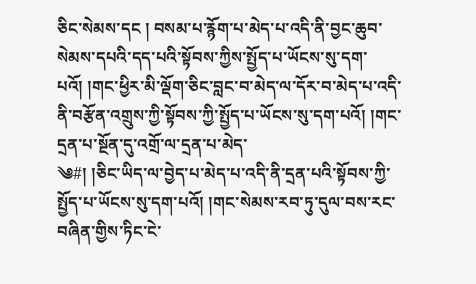ཅིང་སེམས་དང ། བསམ་པ་རྙོག་པ་མེད་པ་འདི་ནི་བྱང་ཆུབ་སེམས་དཔའི་དད་པའི་སྟོབས་ཀྱིས་སྤྱོད་པ་ཡོངས་སུ་དག་པའོ། །གང་ཕྱིར་མི་ལྡོག་ཅིང་བླང་བ་མེད་ལ་དོར་བ་མེད་པ་འདི་ནི་བརྩོན་འགྲུས་ཀྱི་སྟོབས་ཀྱི་སྤྱོད་པ་ཡོངས་སུ་དག་པའོ། །གང་དྲན་པ་སྔོན་དུ་འགྲོ་ལ་དྲན་པ་མེད་
༄#། །ཅིང་ཡིད་ལ་བྱེད་པ་མེད་པ་འདི་ནི་དྲན་པའི་སྟོབས་ཀྱི་སྤྱོད་པ་ཡོངས་སུ་དག་པའོ། །གང་སེམས་རབ་ཏུ་དུལ་བས་རང་བཞིན་གྱིས་ཏིང་ངེ་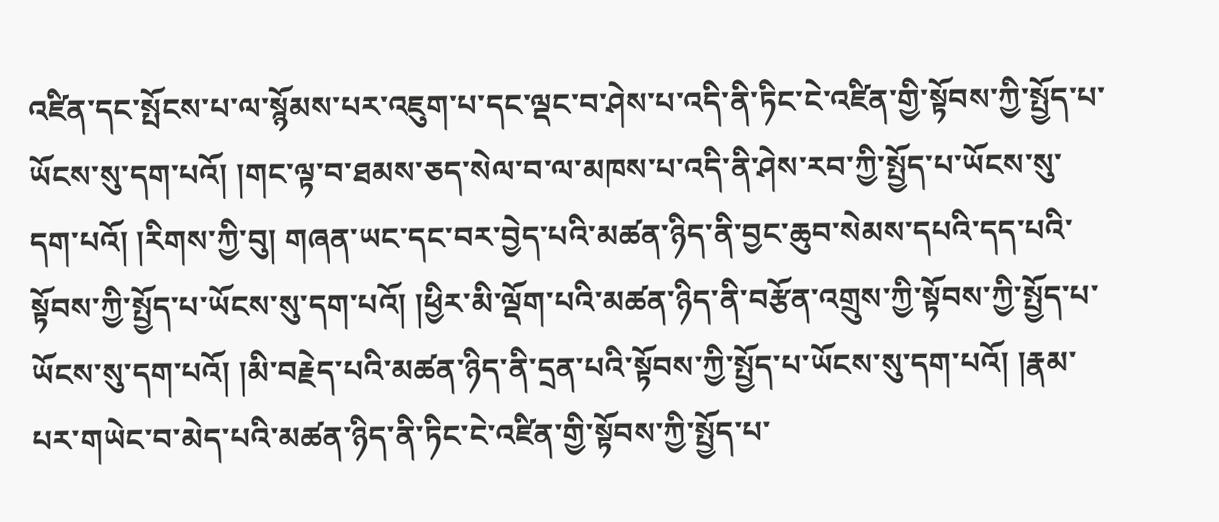འཛིན་དང་སྤོངས་པ་ལ་སྙོམས་པར་འཇུག་པ་དང་ལྡང་བ་ཤེས་པ་འདི་ནི་ཏིང་ངེ་འཛིན་གྱི་སྟོབས་ཀྱི་སྤྱོད་པ་ཡོངས་སུ་དག་པའོ། །གང་ལྟ་བ་ཐམས་ཅད་སེལ་བ་ལ་མཁས་པ་འདི་ནི་ཤེས་རབ་ཀྱི་སྤྱོད་པ་ཡོངས་སུ་དག་པའོ། །རིགས་ཀྱི་བུ། གཞན་ཡང་དང་བར་བྱེད་པའི་མཚན་ཉིད་ནི་བྱང་ཆུབ་སེམས་དཔའི་དད་པའི་སྟོབས་ཀྱི་སྤྱོད་པ་ཡོངས་སུ་དག་པའོ། །ཕྱིར་མི་ལྡོག་པའི་མཚན་ཉིད་ནི་བརྩོན་འགྲུས་ཀྱི་སྟོབས་ཀྱི་སྤྱོད་པ་ཡོངས་སུ་དག་པའོ། །མི་བརྗེད་པའི་མཚན་ཉིད་ནི་དྲན་པའི་སྟོབས་ཀྱི་སྤྱོད་པ་ཡོངས་སུ་དག་པའོ། །རྣམ་པར་གཡེང་བ་མེད་པའི་མཚན་ཉིད་ནི་ཏིང་ངེ་འཛིན་གྱི་སྟོབས་ཀྱི་སྤྱོད་པ་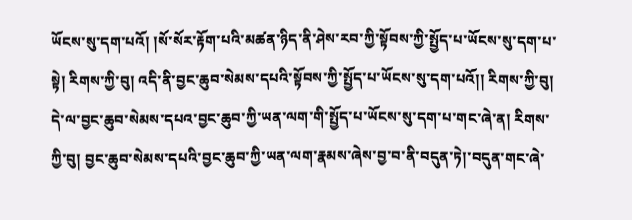ཡོངས་སུ་དག་པའོ། །སོ་སོར་རྟོག་པའི་མཚན་ཉིད་ནི་ཤེས་རབ་ཀྱི་སྟོབས་ཀྱི་སྤྱོད་པ་ཡོངས་སུ་དག་པ་སྟེ། རིགས་ཀྱི་བུ། འདི་ནི་བྱང་ཆུབ་སེམས་དཔའི་སྟོབས་ཀྱི་སྤྱོད་པ་ཡོངས་སུ་དག་པའོ།། རིགས་ཀྱི་བུ། དེ་ལ་བྱང་ཆུབ་སེམས་དཔའ་བྱང་ཆུབ་ཀྱི་ཡན་ལག་གི་སྤྱོད་པ་ཡོངས་སུ་དག་པ་གང་ཞེ་ན། རིགས་ཀྱི་བུ། བྱང་ཆུབ་སེམས་དཔའི་བྱང་ཆུབ་ཀྱི་ཡན་ལག་རྣམས་ཞེས་བྱ་བ་ནི་བདུན་ཏེ།་བདུན་གང་ཞེ་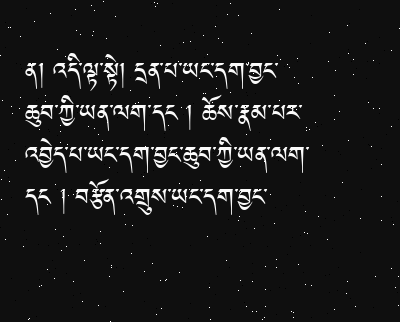ན། འདི་ལྟ་སྟེ། དྲན་པ་ཡང་དག་བྱང་ཆུབ་ཀྱི་ཡན་ལག་དང ། ཆོས་རྣམ་པར་འབྱེད་པ་ཡང་དག་བྱང་ཆུབ་ཀྱི་ཡན་ལག་དང ། བརྩོན་འགྲུས་ཡང་དག་བྱང་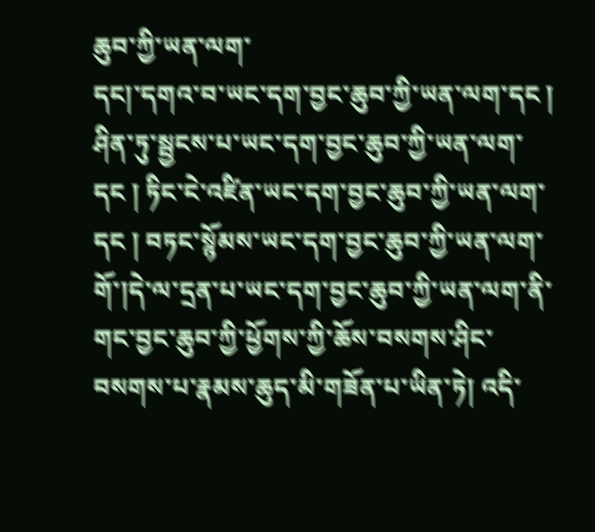ཆུབ་ཀྱི་ཡན་ལག་
དང།་དགའ་བ་ཡང་དག་བྱང་ཆུབ་ཀྱི་ཡན་ལག་དང ། ཤིན་ཏུ་སྦྱངས་པ་ཡང་དག་བྱང་ཆུབ་ཀྱི་ཡན་ལག་དང ། ཏིང་ངེ་འཛིན་ཡང་དག་བྱང་ཆུབ་ཀྱི་ཡན་ལག་དང ། བཏང་སྙོམས་ཡང་དག་བྱང་ཆུབ་ཀྱི་ཡན་ལག་གོ་།དེ་ལ་དྲན་པ་ཡང་དག་བྱང་ཆུབ་ཀྱི་ཡན་ལག་ནི་གང་བྱང་ཆུབ་ཀྱི་ཕྱོགས་ཀྱི་ཆོས་བསགས་ཤིང་བསགས་པ་རྣམས་ཆུད་མི་གཟོན་པ་ཡིན་ཏེ། འདི་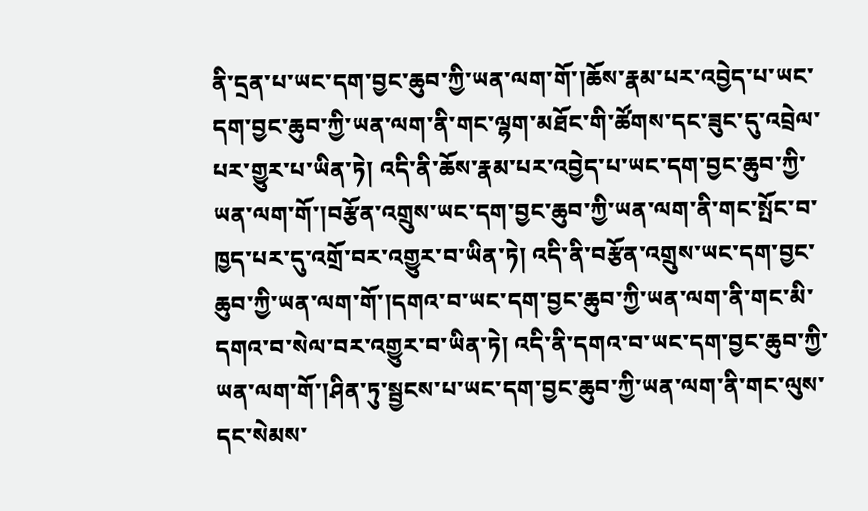ནི་དྲན་པ་ཡང་དག་བྱང་ཆུབ་ཀྱི་ཡན་ལག་གོ་།ཆོས་རྣམ་པར་འབྱེད་པ་ཡང་དག་བྱང་ཆུབ་ཀྱི་ཡན་ལག་ནི་གང་ལྷག་མཐོང་གི་ཚོགས་དང་ཟུང་དུ་འབྲེལ་པར་གྱུར་པ་ཡིན་ཏེ། འདི་ནི་ཆོས་རྣམ་པར་འབྱེད་པ་ཡང་དག་བྱང་ཆུབ་ཀྱི་ཡན་ལག་གོ་།བརྩོན་འགྲུས་ཡང་དག་བྱང་ཆུབ་ཀྱི་ཡན་ལག་ནི་གང་སྤོང་བ་ཁྱད་པར་དུ་འགྲོ་བར་འགྱུར་བ་ཡིན་ཏེ། འདི་ནི་བརྩོན་འགྲུས་ཡང་དག་བྱང་ཆུབ་ཀྱི་ཡན་ལག་གོ་།དགའ་བ་ཡང་དག་བྱང་ཆུབ་ཀྱི་ཡན་ལག་ནི་གང་མི་དགའ་བ་སེལ་བར་འགྱུར་བ་ཡིན་ཏེ། འདི་ནི་དགའ་བ་ཡང་དག་བྱང་ཆུབ་ཀྱི་ཡན་ལག་གོ་།ཤིན་ཏུ་སྦྱངས་པ་ཡང་དག་བྱང་ཆུབ་ཀྱི་ཡན་ལག་ནི་གང་ལུས་དང་སེམས་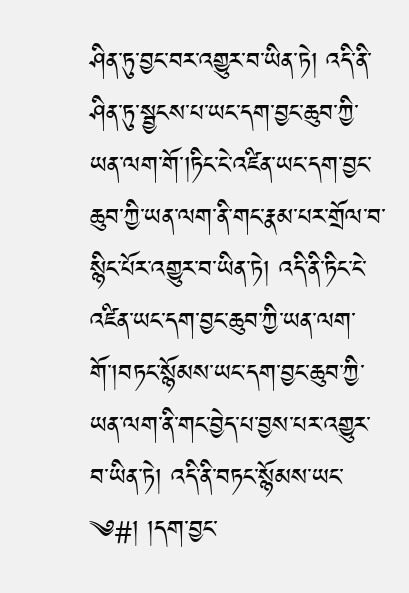ཤིན་ཏུ་བྱང་བར་འགྱུར་བ་ཡིན་ཏེ། འདི་ནི་ཤིན་ཏུ་སྦྱངས་པ་ཡང་དག་བྱང་ཆུབ་ཀྱི་ཡན་ལག་གོ་།ཏིང་ངེ་འཛིན་ཡང་དག་བྱང་ཆུབ་ཀྱི་ཡན་ལག་ནི་གང་རྣམ་པར་གྲོལ་བ་སྙིང་པོར་འགྱུར་བ་ཡིན་ཏེ། འདི་ནི་ཏིང་ངེ་འཛིན་ཡང་དག་བྱང་ཆུབ་ཀྱི་ཡན་ལག་གོ་།བཏང་སྙོམས་ཡང་དག་བྱང་ཆུབ་ཀྱི་ཡན་ལག་ནི་གང་བྱེད་པ་བྱས་པར་འགྱུར་བ་ཡིན་ཏེ། འདི་ནི་བཏང་སྙོམས་ཡང་
༄#། །དག་བྱང་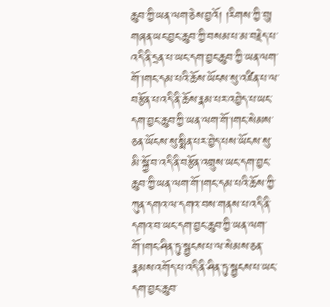ཆུབ་ཀྱི་ཡན་ལག་ཅེས་བྱའོ། །རིགས་ཀྱི་བུ། གཞན་ཡང་བྱང་ཆུབ་ཀྱི་བསམ་པ་མ་བརྗེད་པ་འདི་ནི་དྲན་པ་ཡང་དག་བྱང་ཆུབ་ཀྱི་ཡན་ལག་གོ་།གང་དམ་པའི་ཆོས་ཡོངས་སུ་འཛིན་པ་ལ་བརྩོན་པ་འདི་ནི་ཆོས་རྣམ་པར་འབྱེད་པ་ཡང་དག་བྱང་ཆུབ་ཀྱི་ཡན་ལག་གོ་།གང་སེམས་ཅན་ཡོངས་སུ་སྨིན་པར་བྱེད་པས་ཡོངས་སུ་མི་སྐྱོ་བ་འདི་ནི་བརྩོན་འགྲུས་ཡང་དག་བྱང་ཆུབ་ཀྱི་ཡན་ལག་གོ་།གང་དམ་པའི་ཆོས་ཀྱི་ཀུན་དགའ་ལ་དགའ་བས་གནས་པ་འདི་ནི་དགའ་བ་ཡང་དག་བྱང་ཆུབ་ཀྱི་ཡན་ལག་གོ་།གང་ཤིན་ཏུ་སྦྱངས་པ་ལ་སེམས་ཅན་རྣམས་འགོད་པ་འདི་ནི་ཤིན་ཏུ་སྦྱངས་པ་ཡང་དག་བྱང་ཆུབ་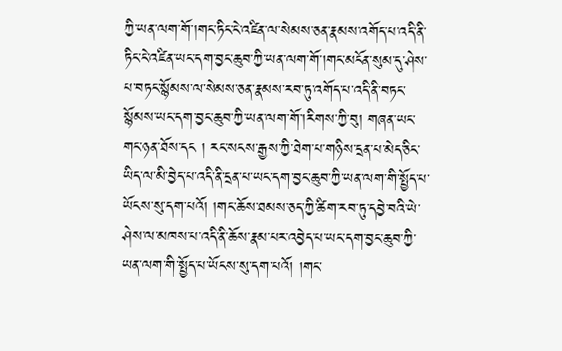ཀྱི་ཡན་ལག་གོ་།གང་ཏིང་ངེ་འཛིན་ལ་སེམས་ཅན་རྣམས་འགོད་པ་འདི་ནི་ཏིང་ངེ་འཛིན་ཡང་དག་བྱང་ཆུབ་ཀྱི་ཡན་ལག་གོ་།གང་མངོན་སུམ་དུ་ཤེས་པ་བཏང་སྙོམས་ལ་སེམས་ཅན་རྣམས་རབ་ཏུ་འགོད་པ་འདི་ནི་བཏང་སྙོམས་ཡང་དག་བྱང་ཆུབ་ཀྱི་ཡན་ལག་གོ་།རིགས་ཀྱི་བུ། གཞན་ཡང་གང་ཉན་ཐོས་དང ། རང་སངས་རྒྱས་ཀྱི་ཐེག་པ་གཉིས་དྲན་པ་མེད་ཅིང་ཡིད་ལ་མི་བྱེད་པ་འདི་ནི་དྲན་པ་ཡང་དག་བྱང་ཆུབ་ཀྱི་ཡན་ལག་གི་སྤྱོད་པ་ཡོངས་སུ་དག་པའོ། །གང་ཆོས་ཐམས་ཅད་ཀྱི་ཚིག་རབ་ཏུ་དབྱེ་བའི་ཡེ་ཤེས་ལ་མཁས་པ་འདི་ནི་ཆོས་རྣམ་པར་འབྱེད་པ་ཡང་དག་བྱང་ཆུབ་ཀྱི་ཡན་ལག་གི་སྤྱོད་པ་ཡོངས་སུ་དག་པའོ། །གང་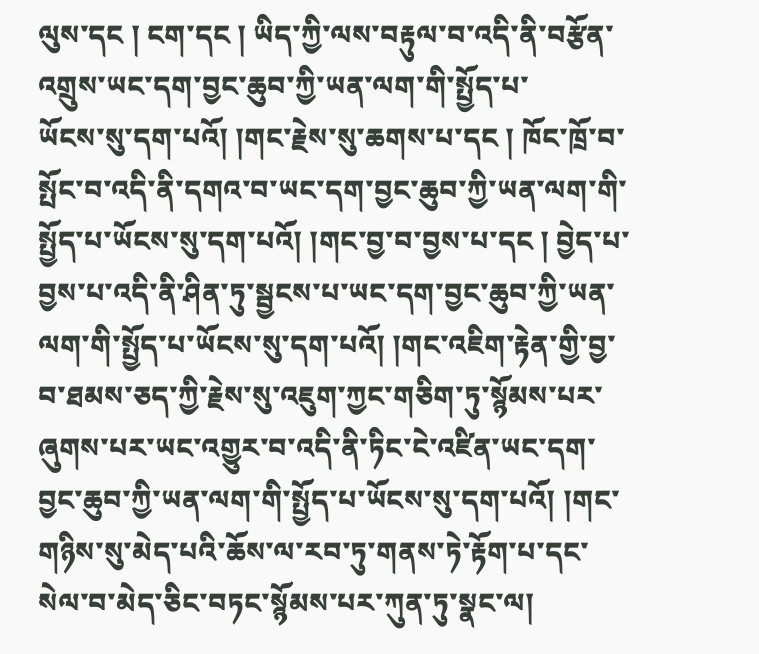ལུས་དང ། ངག་དང ། ཡིད་ཀྱི་ལས་བརྟུལ་བ་འདི་ནི་བརྩོན་འགྲུས་ཡང་དག་བྱང་ཆུབ་ཀྱི་ཡན་ལག་གི་སྤྱོད་པ་
ཡོངས་སུ་དག་པའོ། །གང་རྗེས་སུ་ཆགས་པ་དང ། ཁོང་ཁྲོ་བ་སྤོང་བ་འདི་ནི་དགའ་བ་ཡང་དག་བྱང་ཆུབ་ཀྱི་ཡན་ལག་གི་སྤྱོད་པ་ཡོངས་སུ་དག་པའོ། །གང་བྱ་བ་བྱས་པ་དང ། བྱེད་པ་བྱས་པ་འདི་ནི་ཤིན་ཏུ་སྦྱངས་པ་ཡང་དག་བྱང་ཆུབ་ཀྱི་ཡན་ལག་གི་སྤྱོད་པ་ཡོངས་སུ་དག་པའོ། །གང་འཇིག་རྟེན་གྱི་བྱ་བ་ཐམས་ཅད་ཀྱི་རྗེས་སུ་འཇུག་ཀྱང་གཅིག་ཏུ་སྙོམས་པར་ཞུགས་པར་ཡང་འགྱུར་བ་འདི་ནི་ཏིང་ངེ་འཛིན་ཡང་དག་བྱང་ཆུབ་ཀྱི་ཡན་ལག་གི་སྤྱོད་པ་ཡོངས་སུ་དག་པའོ། །གང་གཉིས་སུ་མེད་པའི་ཆོས་ལ་རབ་ཏུ་གནས་ཏེ་རྟོག་པ་དང་སེལ་བ་མེད་ཅིང་བཏང་སྙོམས་པར་ཀུན་ཏུ་སྣང་ལ།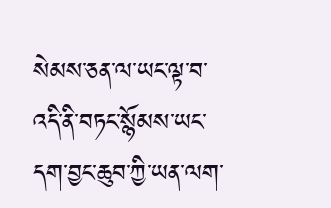སེམས་ཅན་ལ་ཡང་ལྟ་བ་འདི་ནི་བཏང་སྙོམས་ཡང་དག་བྱང་ཆུབ་ཀྱི་ཡན་ལག་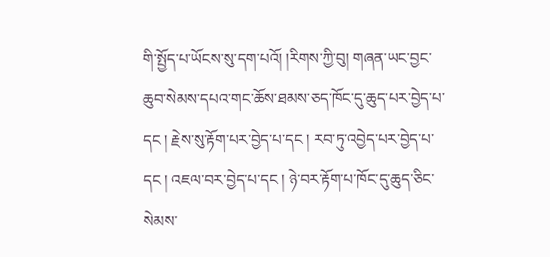གི་སྤྱོད་པ་ཡོངས་སུ་དག་པའོ། །རིགས་ཀྱི་བུ། གཞན་ཡང་བྱང་ཆུབ་སེམས་དཔའ་གང་ཆོས་ཐམས་ཅད་ཁོང་དུ་ཆུད་པར་བྱེད་པ་དང ། རྗེས་སུ་རྟོག་པར་བྱེད་པ་དང ། རབ་ཏུ་འབྱེད་པར་བྱེད་པ་དང ། འཇལ་བར་བྱེད་པ་དང ། ཉེ་བར་རྟོག་པ་ཁོང་དུ་ཆུད་ཅིང་སེམས་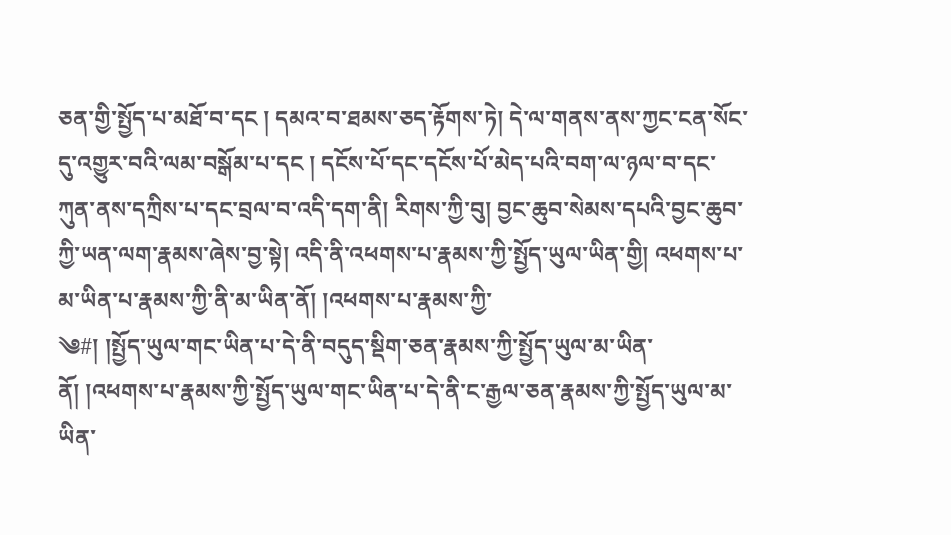ཅན་གྱི་སྤྱོད་པ་མཐོ་བ་དང ། དམའ་བ་ཐམས་ཅད་རྟོགས་ཏེ། དེ་ལ་གནས་ནས་ཀྱང་ངན་སོང་དུ་འགྱུར་བའི་ལམ་བསྒོམ་པ་དང ། དངོས་པོ་དང་དངོས་པོ་མེད་པའི་བག་ལ་ཉལ་བ་དང་ཀུན་ནས་དཀྲིས་པ་དང་བྲལ་བ་འདི་དག་ནི། རིགས་ཀྱི་བུ། བྱང་ཆུབ་སེམས་དཔའི་བྱང་ཆུབ་ཀྱི་ཡན་ལག་རྣམས་ཞེས་བྱ་སྟེ། འདི་ནི་འཕགས་པ་རྣམས་ཀྱི་སྤྱོད་ཡུལ་ཡིན་གྱི། འཕགས་པ་མ་ཡིན་པ་རྣམས་ཀྱི་ནི་མ་ཡིན་ནོ། །འཕགས་པ་རྣམས་ཀྱི་
༄#། །སྤྱོད་ཡུལ་གང་ཡིན་པ་དེ་ནི་བདུད་སྡིག་ཅན་རྣམས་ཀྱི་སྤྱོད་ཡུལ་མ་ཡིན་ནོ། །འཕགས་པ་རྣམས་ཀྱི་སྤྱོད་ཡུལ་གང་ཡིན་པ་དེ་ནི་ང་རྒྱལ་ཅན་རྣམས་ཀྱི་སྤྱོད་ཡུལ་མ་ཡིན་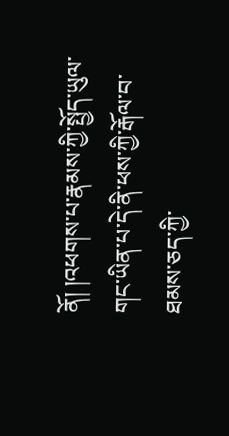ནོ། །འཕགས་པ་རྣམས་ཀྱི་སྤྱོད་ཡུལ་གང་ཡིན་པ་དེ་ནི་ཕས་ཀྱི་རྒོལ་བ་ཐམས་ཅད་ཀྱི་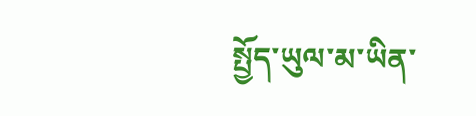སྤྱོད་ཡུལ་མ་ཡིན་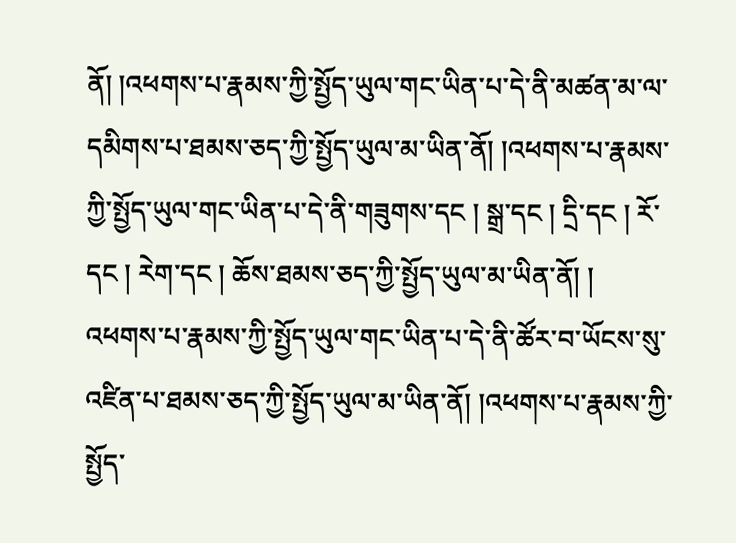ནོ། །འཕགས་པ་རྣམས་ཀྱི་སྤྱོད་ཡུལ་གང་ཡིན་པ་དེ་ནི་མཚན་མ་ལ་དམིགས་པ་ཐམས་ཅད་ཀྱི་སྤྱོད་ཡུལ་མ་ཡིན་ནོ། །འཕགས་པ་རྣམས་ཀྱི་སྤྱོད་ཡུལ་གང་ཡིན་པ་དེ་ནི་གཟུགས་དང ། སྒྲ་དང ། དྲི་དང ། རོ་དང ། རེག་དང ། ཆོས་ཐམས་ཅད་ཀྱི་སྤྱོད་ཡུལ་མ་ཡིན་ནོ། ། འཕགས་པ་རྣམས་ཀྱི་སྤྱོད་ཡུལ་གང་ཡིན་པ་དེ་ནི་ཚོར་བ་ཡོངས་སུ་འཛིན་པ་ཐམས་ཅད་ཀྱི་སྤྱོད་ཡུལ་མ་ཡིན་ནོ། །འཕགས་པ་རྣམས་ཀྱི་སྤྱོད་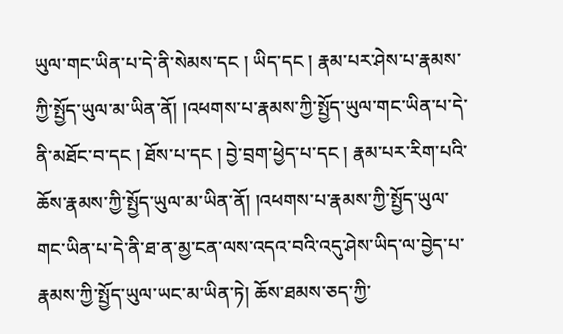ཡུལ་གང་ཡིན་པ་དེ་ནི་སེམས་དང ། ཡིད་དང ། རྣམ་པར་ཤེས་པ་རྣམས་ཀྱི་སྤྱོད་ཡུལ་མ་ཡིན་ནོ། །འཕགས་པ་རྣམས་ཀྱི་སྤྱོད་ཡུལ་གང་ཡིན་པ་དེ་ནི་མཐོང་བ་དང ། ཐོས་པ་དང ། བྱེ་བྲག་ཕྱེད་པ་དང ། རྣམ་པར་རིག་པའི་ཆོས་རྣམས་ཀྱི་སྤྱོད་ཡུལ་མ་ཡིན་ནོ། །འཕགས་པ་རྣམས་ཀྱི་སྤྱོད་ཡུལ་གང་ཡིན་པ་དེ་ནི་ཐ་ན་མྱ་ངན་ལས་འདའ་བའི་འདུ་ཤེས་ཡིད་ལ་བྱེད་པ་རྣམས་ཀྱི་སྤྱོད་ཡུལ་ཡང་མ་ཡིན་ཏེ། ཆོས་ཐམས་ཅད་ཀྱི་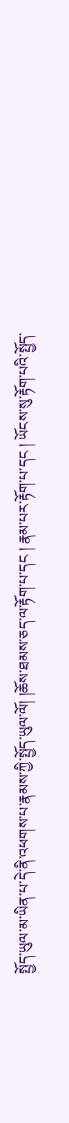སྤྱོད་ཡུལ་མ་ཡིན་པ་དེ་ནི་འཕགས་པ་རྣམས་ཀྱི་སྤྱོད་ཡུལ་ལོ། །ཆོས་ཐམས་ཅད་ལ་རྟོག་པ་དང ། རྣམ་པར་རྟོག་པ་དང ། ཡོངས་སུ་རྟོག་པའི་སྤྱོད་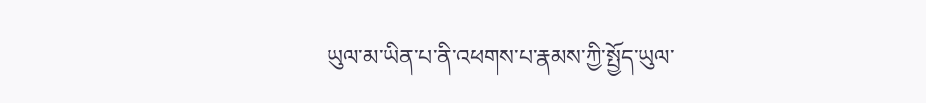ཡུལ་མ་ཡིན་པ་ནི་འཕགས་པ་རྣམས་ཀྱི་སྤྱོད་ཡུལ་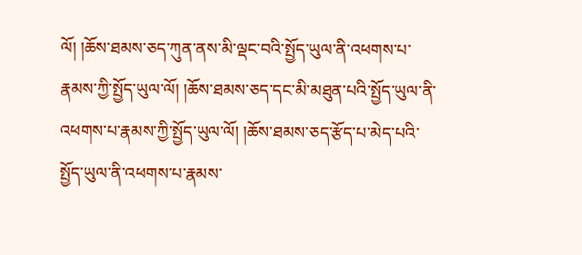ལོ། །ཆོས་ཐམས་ཅད་ཀུན་ནས་མི་ལྡང་བའི་སྤྱོད་ཡུལ་ནི་འཕགས་པ་རྣམས་ཀྱི་སྤྱོད་ཡུལ་ལོ། །ཆོས་ཐམས་ཅད་དང་མི་མཐུན་པའི་སྤྱོད་ཡུལ་ནི་འཕགས་པ་རྣམས་ཀྱི་སྤྱོད་ཡུལ་ལོ། །ཆོས་ཐམས་ཅད་རྩོད་པ་མེད་པའི་སྤྱོད་ཡུལ་ནི་འཕགས་པ་རྣམས་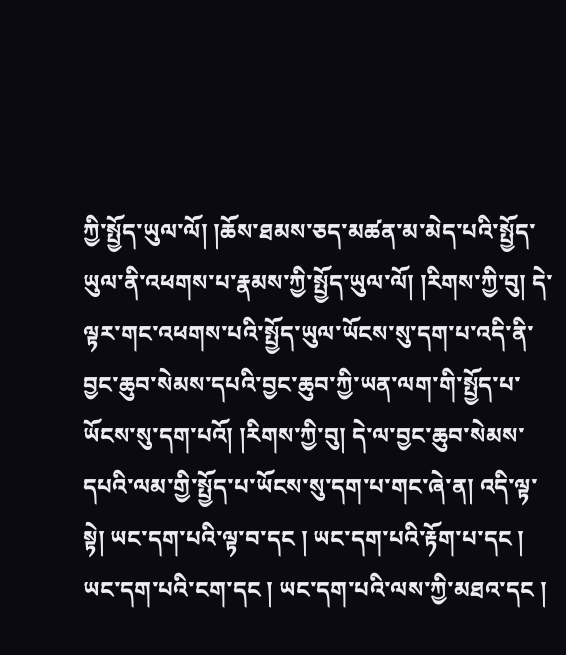ཀྱི་སྤྱོད་ཡུལ་ལོ། །ཆོས་ཐམས་ཅད་མཚན་མ་མེད་པའི་སྤྱོད་ཡུལ་ནི་འཕགས་པ་རྣམས་ཀྱི་སྤྱོད་ཡུལ་ལོ། །རིགས་ཀྱི་བུ། དེ་ལྟར་གང་འཕགས་པའི་སྤྱོད་ཡུལ་ཡོངས་སུ་དག་པ་འདི་ནི་བྱང་ཆུབ་སེམས་དཔའི་བྱང་ཆུབ་ཀྱི་ཡན་ལག་གི་སྤྱོད་པ་ཡོངས་སུ་དག་པའོ། །རིགས་ཀྱི་བུ། དེ་ལ་བྱང་ཆུབ་སེམས་དཔའི་ལམ་གྱི་སྤྱོད་པ་ཡོངས་སུ་དག་པ་གང་ཞེ་ན། འདི་ལྟ་སྟེ། ཡང་དག་པའི་ལྟ་བ་དང ། ཡང་དག་པའི་རྟོག་པ་དང ། ཡང་དག་པའི་ངག་དང ། ཡང་དག་པའི་ལས་ཀྱི་མཐའ་དང །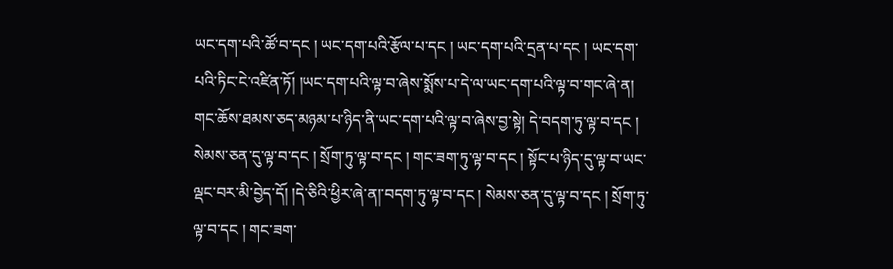ཡང་དག་པའི་ཚོ་བ་དང ། ཡང་དག་པའི་རྩོལ་པ་དང ། ཡང་དག་པའི་དྲན་པ་དང ། ཡང་དག་པའི་ཏིང་ངེ་འཛིན་ཏོ། །ཡང་དག་པའི་ལྟ་བ་ཞེས་སྨོས་པ་དེ་ལ་ཡང་དག་པའི་ལྟ་བ་གང་ཞེ་ན། གང་ཆོས་ཐམས་ཅད་མཉམ་པ་ཉིད་ནི་ཡང་དག་པའི་ལྟ་བ་ཞེས་བྱ་སྟེ། དེ་བདག་ཏུ་ལྟ་བ་དང ། སེམས་ཅན་དུ་ལྟ་བ་དང ། སྲོག་ཏུ་ལྟ་བ་དང ། གང་ཟག་ཏུ་ལྟ་བ་དང ། སྟོང་པ་ཉིད་དུ་ལྟ་བ་ཡང་ལྡང་བར་མི་བྱེད་དོ། །དེ་ཅིའི་ཕྱིར་ཞེ་ན།་བདག་ཏུ་ལྟ་བ་དང ། སེམས་ཅན་དུ་ལྟ་བ་དང ། སྲོག་ཏུ་ལྟ་བ་དང ། གང་ཟག་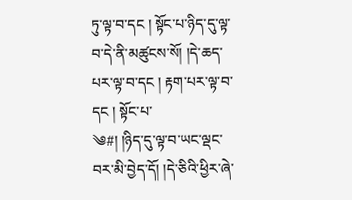ཏུ་ལྟ་བ་དང ། སྟོང་པ་ཉིད་དུ་ལྟ་བ་དེ་ནི་མཚུངས་སོ། །དེ་ཆད་པར་ལྟ་བ་དང ། རྟག་པར་ལྟ་བ་དང ། སྟོང་པ་
༄#། །ཉིད་དུ་ལྟ་བ་ཡང་ལྡང་བར་མི་བྱེད་དོ། །དེ་ཅིའི་ཕྱིར་ཞེ་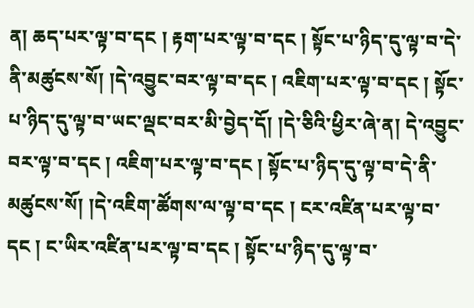ན། ཆད་པར་ལྟ་བ་དང ། རྟག་པར་ལྟ་བ་དང ། སྟོང་པ་ཉིད་དུ་ལྟ་བ་དེ་ནི་མཚུངས་སོ། །དེ་འབྱུང་བར་ལྟ་བ་དང ། འཇིག་པར་ལྟ་བ་དང ། སྟོང་པ་ཉིད་དུ་ལྟ་བ་ཡང་ལྡང་བར་མི་བྱེད་དོ། །དེ་ཅིའི་ཕྱིར་ཞེ་ན། དེ་འབྱུང་བར་ལྟ་བ་དང ། འཇིག་པར་ལྟ་བ་དང ། སྟོང་པ་ཉིད་དུ་ལྟ་བ་དེ་ནི་མཚུངས་སོ། །དེ་འཇིག་ཚོགས་ལ་ལྟ་བ་དང ། ངར་འཛིན་པར་ལྟ་བ་དང ། ང་ཡིར་འཛིན་པར་ལྟ་བ་དང ། སྟོང་པ་ཉིད་དུ་ལྟ་བ་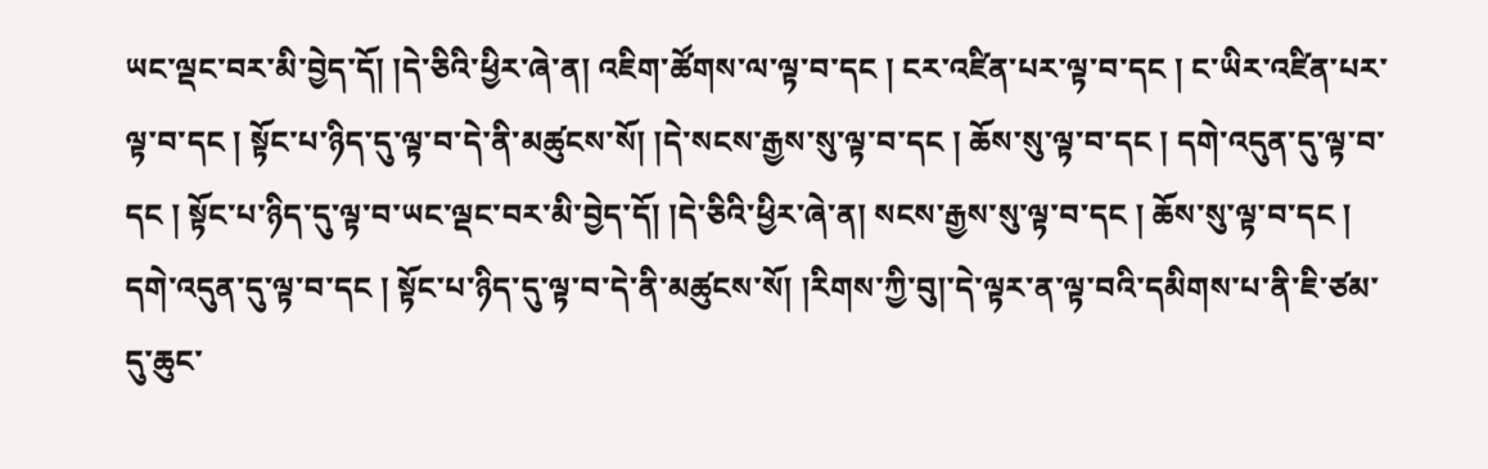ཡང་ལྡང་བར་མི་བྱེད་དོ། །དེ་ཅིའི་ཕྱིར་ཞེ་ན། འཇིག་ཚོགས་ལ་ལྟ་བ་དང ། ངར་འཛིན་པར་ལྟ་བ་དང ། ང་ཡིར་འཛིན་པར་ལྟ་བ་དང ། སྟོང་པ་ཉིད་དུ་ལྟ་བ་དེ་ནི་མཚུངས་སོ། །དེ་སངས་རྒྱས་སུ་ལྟ་བ་དང ། ཆོས་སུ་ལྟ་བ་དང ། དགེ་འདུན་དུ་ལྟ་བ་དང ། སྟོང་པ་ཉིད་དུ་ལྟ་བ་ཡང་ལྡང་བར་མི་བྱེད་དོ། །དེ་ཅིའི་ཕྱིར་ཞེ་ན། སངས་རྒྱས་སུ་ལྟ་བ་དང ། ཆོས་སུ་ལྟ་བ་དང ། དགེ་འདུན་དུ་ལྟ་བ་དང ། སྟོང་པ་ཉིད་དུ་ལྟ་བ་དེ་ནི་མཚུངས་སོ། །རིགས་ཀྱི་བུ།་དེ་ལྟར་ན་ལྟ་བའི་དམིགས་པ་ནི་ཇི་ཙམ་དུ་ཆུང་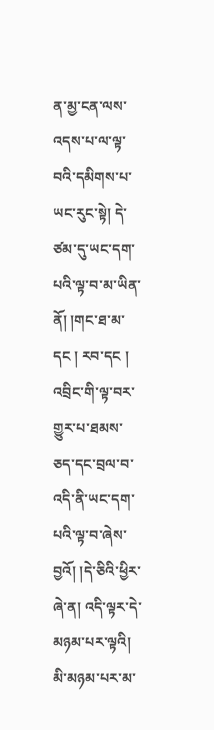ན་མྱ་ངན་ལས་འདས་པ་ལ་ལྟ་བའི་དམིགས་པ་ཡང་རུང་སྟེ། དེ་ཙམ་དུ་ཡང་དག་པའི་ལྟ་བ་མ་ཡིན་ནོ། །གང་ཐ་མ་དང ། རབ་དང ། འབྲིང་གི་ལྟ་བར་གྱུར་པ་ཐམས་ཅད་དང་བྲལ་བ་འདི་ནི་ཡང་དག་པའི་ལྟ་བ་ཞེས་བྱའོ། །དེ་ཅིའི་ཕྱིར་ཞེ་ན། འདི་ལྟར་དེ་མཉམ་པར་ལྟའི། མི་མཉམ་པར་མ་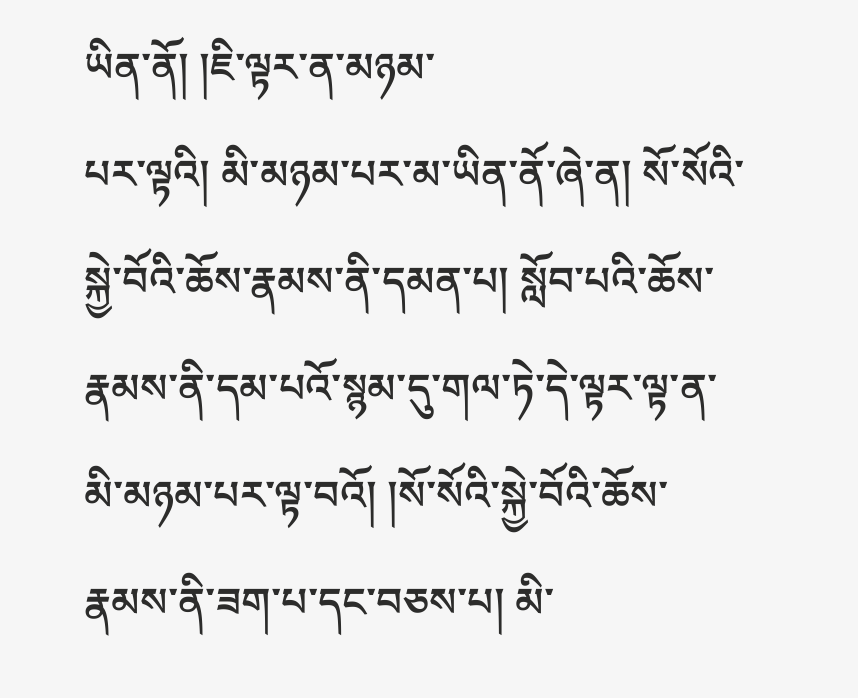ཡིན་ནོ། །ཇི་ལྟར་ན་མཉམ་
པར་ལྟའི། མི་མཉམ་པར་མ་ཡིན་ནོ་ཞེ་ན། སོ་སོའི་སྐྱེ་བོའི་ཆོས་རྣམས་ནི་དམན་པ། སློབ་པའི་ཆོས་རྣམས་ནི་དམ་པའོ་སྙམ་དུ་གལ་ཏེ་དེ་ལྟར་ལྟ་ན་མི་མཉམ་པར་ལྟ་བའོ། །སོ་སོའི་སྐྱེ་བོའི་ཆོས་རྣམས་ནི་ཟག་པ་དང་བཅས་པ། མི་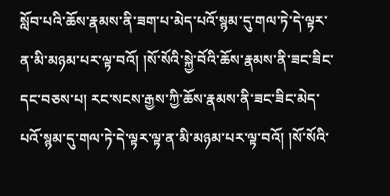སློབ་པའི་ཆོས་རྣམས་ནི་ཟག་པ་མེད་པའོ་སྙམ་དུ་གལ་ཏེ་དེ་ལྟར་ན་མི་མཉམ་པར་ལྟ་བའོ། །སོ་སོའི་སྐྱེ་བོའི་ཆོས་རྣམས་ནི་ཟང་ཟིང་དང་བཅས་པ། རང་སངས་རྒྱས་ཀྱི་ཆོས་རྣམས་ནི་ཟང་ཟིང་མེད་པའོ་སྙམ་དུ་གལ་ཏེ་དེ་ལྟར་ལྟ་ན་མི་མཉམ་པར་ལྟ་བའོ། །སོ་སོའི་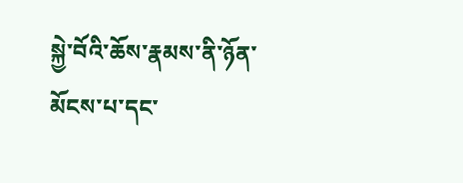སྐྱེ་བོའི་ཆོས་རྣམས་ནི་ཉོན་མོངས་པ་དང་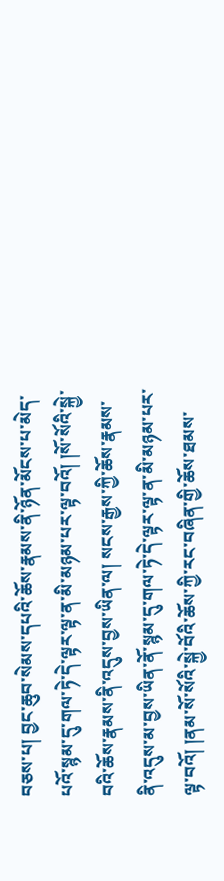བཅས་པ། བྱང་ཆུབ་སེམས་དཔའི་ཆོས་རྣམས་ནི་ཉོན་མོངས་པ་མེད་པའོ་སྙམ་དུ་གལ་ཏེ་དེ་ལྟར་ལྟ་ན་མི་མཉམ་པར་ལྟ་བའོ། །སོ་སོའི་སྐྱེ་བའི་ཆོས་རྣམས་ནི་འདུས་བྱས་ཡིན་ལ། སངས་རྒྱས་ཀྱི་ཆོས་རྣམས་ནི་འདུས་མ་བྱས་ཡིན་ནོ་སྙམ་དུ་གལ་ཏེ་དེ་ལྟར་ལྟ་ན་མི་མཉམ་པར་ལྟ་བའོ། །ནམ་སོ་སོའི་སྐྱེ་བོའི་ཆོས་ཀྱི་རང་བཞིན་གྱི་ཆོས་ཐམས་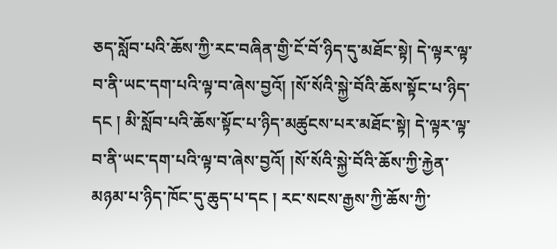ཅད་སློབ་པའི་ཆོས་ཀྱི་རང་བཞིན་གྱི་ངོ་བོ་ཉིད་དུ་མཐོང་སྟེ། དེ་ལྟར་ལྟ་བ་ནི་ཡང་དག་པའི་ལྟ་བ་ཞེས་བྱའོ། །སོ་སོའི་སྐྱེ་བོའི་ཆོས་སྟོང་པ་ཉིད་དང ། མི་སློབ་པའི་ཆོས་སྟོང་པ་ཉིད་མཚུངས་པར་མཐོང་སྟེ། དེ་ལྟར་ལྟ་བ་ནི་ཡང་དག་པའི་ལྟ་བ་ཞེས་བྱའོ། །སོ་སོའི་སྐྱེ་བོའི་ཆོས་ཀྱི་རྐྱེན་མཉམ་པ་ཉིད་ཁོང་དུ་ཆུད་པ་དང ། རང་སངས་རྒྱས་ཀྱི་ཆོས་ཀྱི་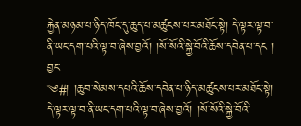རྐྱེན་མཉམ་པ་ཉིད་ཁོང་དུ་ཆུད་པ་མཚུངས་པར་མཐོང་སྟེ། དེ་ལྟར་ལྟ་བ་ནི་ཡང་དག་པའི་ལྟ་བ་ཞེས་བྱའོ། །སོ་སོའི་སྐྱེ་བོའི་ཆོས་དབེན་པ་དང ། བྱང་
༄#། །ཆུབ་སེམས་དཔའི་ཆོས་དབེན་པ་ཉིད་མཚུངས་པར་མཐོང་སྟེ། དེ་ལྟར་ལྟ་བ་ནི་ཡང་དག་པའི་ལྟ་བ་ཞེས་བྱའོ། །སོ་སོའི་སྐྱེ་བོའི་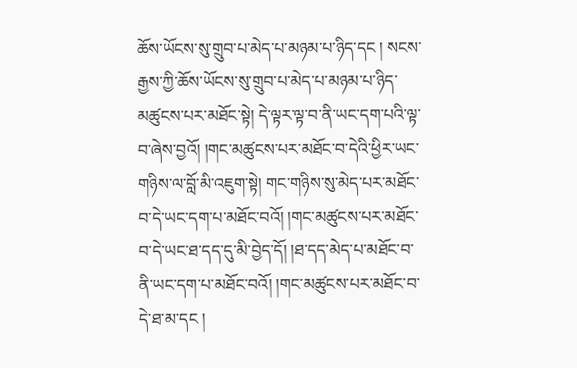ཆོས་ཡོངས་སུ་གྲུབ་པ་མེད་པ་མཉམ་པ་ཉིད་དང ། སངས་རྒྱས་ཀྱི་ཆོས་ཡོངས་སུ་གྲུབ་པ་མེད་པ་མཉམ་པ་ཉིད་མཚུངས་པར་མཐོང་སྟེ། དེ་ལྟར་ལྟ་བ་ནི་ཡང་དག་པའི་ལྟ་བ་ཞེས་བྱའོ། །གང་མཚུངས་པར་མཐོང་བ་དེའི་ཕྱིར་ཡང་གཉིས་ལ་བློ་མི་འཇུག་སྟེ། གང་གཉིས་སུ་མེད་པར་མཐོང་བ་དེ་ཡང་དག་པ་མཐོང་བའོ། །གང་མཚུངས་པར་མཐོང་བ་དེ་ཡང་ཐ་དད་དུ་མི་བྱེད་དོ། །ཐ་དད་མེད་པ་མཐོང་བ་ནི་ཡང་དག་པ་མཐོང་བའོ། །གང་མཚུངས་པར་མཐོང་བ་དེ་ཐ་མ་དང །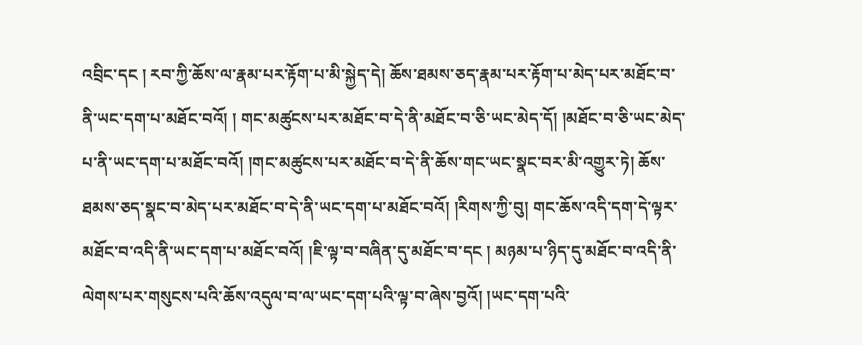འབྲིང་དང ། རབ་ཀྱི་ཆོས་ལ་རྣམ་པར་རྟོག་པ་མི་སྐྱེད་དེ། ཆོས་ཐམས་ཅད་རྣམ་པར་རྟོག་པ་མེད་པར་མཐོང་བ་ནི་ཡང་དག་པ་མཐོང་བའོ། ། གང་མཚུངས་པར་མཐོང་བ་དེ་ནི་མཐོང་བ་ཅི་ཡང་མེད་དོ། །མཐོང་བ་ཅི་ཡང་མེད་པ་ནི་ཡང་དག་པ་མཐོང་བའོ། །གང་མཚུངས་པར་མཐོང་བ་དེ་ནི་ཆོས་གང་ཡང་སྣང་བར་མི་འགྱུར་ཏེ། ཆོས་ཐམས་ཅད་སྣང་བ་མེད་པར་མཐོང་བ་དེ་ནི་ཡང་དག་པ་མཐོང་བའོ། །རིགས་ཀྱི་བུ། གང་ཆོས་འདི་དག་དེ་ལྟར་མཐོང་བ་འདི་ནི་ཡང་དག་པ་མཐོང་བའོ། །ཇི་ལྟ་བ་བཞིན་དུ་མཐོང་བ་དང ། མཉམ་པ་ཉིད་དུ་མཐོང་བ་འདི་ནི་ལེགས་པར་གསུངས་པའི་ཆོས་འདུལ་བ་ལ་ཡང་དག་པའི་ལྟ་བ་ཞེས་བྱའོ། །ཡང་དག་པའི་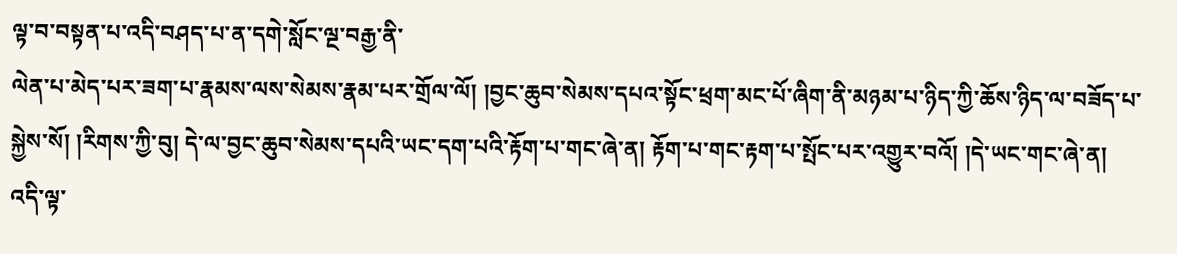ལྟ་བ་བསྟན་པ་འདི་བཤད་པ་ན་དགེ་སློང་ལྔ་བརྒྱ་ནི་
ལེན་པ་མེད་པར་ཟག་པ་རྣམས་ལས་སེམས་རྣམ་པར་གྲོལ་ལོ། །བྱང་ཆུབ་སེམས་དཔའ་སྟོང་ཕྲག་མང་པོ་ཞིག་ནི་མཉམ་པ་ཉིད་ཀྱི་ཆོས་ཉིད་ལ་བཟོད་པ་སྐྱེས་སོ། །རིགས་ཀྱི་བུ། དེ་ལ་བྱང་ཆུབ་སེམས་དཔའི་ཡང་དག་པའི་རྟོག་པ་གང་ཞེ་ན། རྟོག་པ་གང་རྟག་པ་སྤོང་པར་འགྱུར་བའོ། །དེ་ཡང་གང་ཞེ་ན། འདི་ལྟ་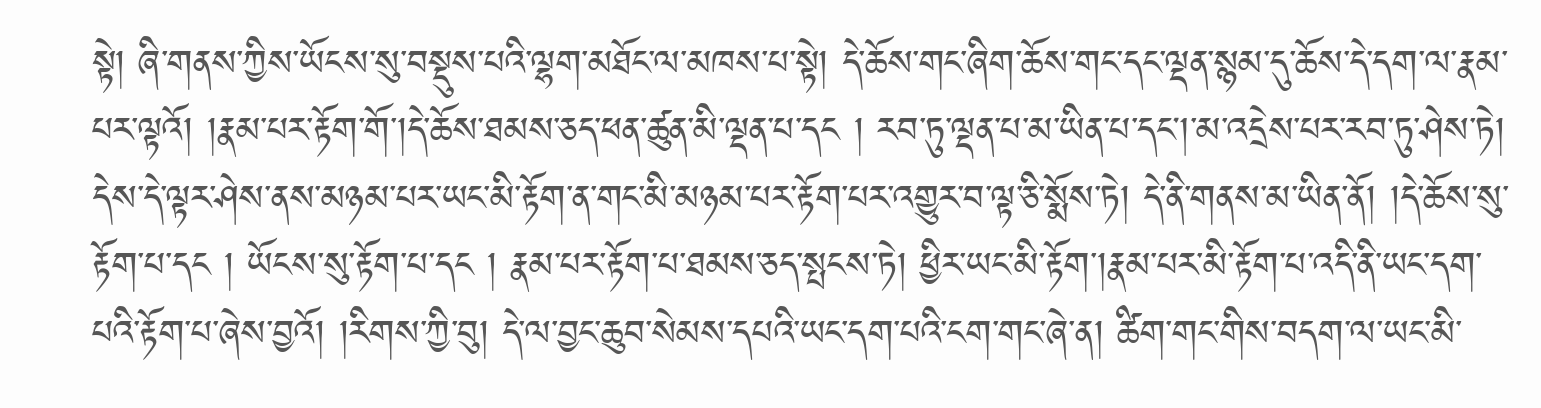སྟེ། ཞི་གནས་ཀྱིས་ཡོངས་སུ་བསྡུས་པའི་ལྷག་མཐོང་ལ་མཁས་པ་སྟེ། དེ་ཆོས་གང་ཞིག་ཆོས་གང་དང་ལྡན་སྙམ་དུ་ཆོས་དེ་དག་ལ་རྣམ་པར་ལྟའོ། །རྣམ་པར་རྟོག་གོ་།དེ་ཆོས་ཐམས་ཅད་ཕན་ཚུན་མི་ལྡན་པ་དང ། རབ་ཏུ་ལྡན་པ་མ་ཡིན་པ་དང།་མ་འདྲེས་པར་རབ་ཏུ་ཤེས་ཏེ། དེས་དེ་ལྟར་ཤེས་ནས་མཉམ་པར་ཡང་མི་རྟོག་ན་གང་མི་མཉམ་པར་རྟོག་པར་འགྱུར་བ་ལྟ་ཅི་སྨོས་ཏེ། དེ་ནི་གནས་མ་ཡིན་ནོ། །དེ་ཆོས་སུ་རྟོག་པ་དང ། ཡོངས་སུ་རྟོག་པ་དང ། རྣམ་པར་རྟོག་པ་ཐམས་ཅད་སྤངས་ཏེ། ཕྱིར་ཡང་མི་རྟོག་།རྣམ་པར་མི་རྟོག་པ་འདི་ནི་ཡང་དག་པའི་རྟོག་པ་ཞེས་བྱའོ། །རིགས་ཀྱི་བུ། དེ་ལ་བྱང་ཆུབ་སེམས་དཔའི་ཡང་དག་པའི་ངག་གང་ཞེ་ན། ཚིག་གང་གིས་བདག་ལ་ཡང་མི་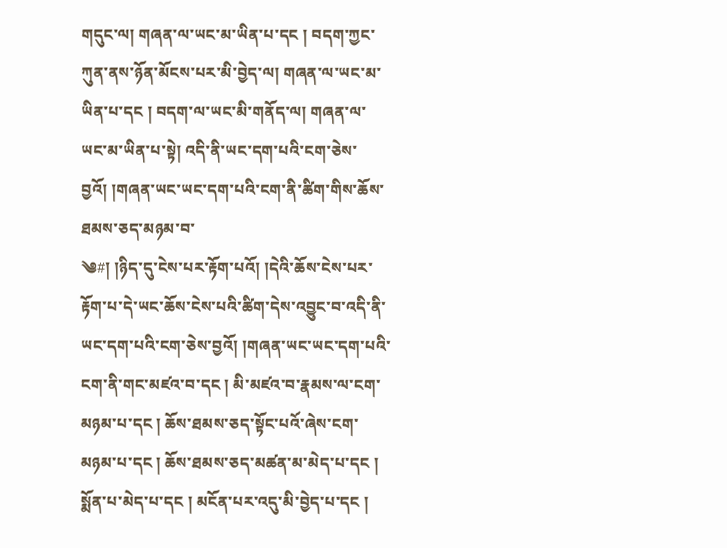གདུང་ལ། གཞན་ལ་ཡང་མ་ཡིན་པ་དང ། བདག་ཀྱང་ཀུན་ནས་ཉོན་མོངས་པར་མི་བྱེད་ལ། གཞན་ལ་ཡང་མ་ཡིན་པ་དང ། བདག་ལ་ཡང་མི་གནོད་ལ། གཞན་ལ་ཡང་མ་ཡིན་པ་སྟེ། འདི་ནི་ཡང་དག་པའི་ངག་ཅེས་བྱའོ། །གཞན་ཡང་ཡང་དག་པའི་ངག་ནི་ཚིག་གིས་ཆོས་ཐམས་ཅད་མཉམ་བ་
༄#། །ཉིད་དུ་ངེས་པར་རྟོག་པའོ། །དེའི་ཆོས་ངེས་པར་རྟོག་པ་དེ་ཡང་ཆོས་ངེས་པའི་ཚིག་དེས་འབྱུང་བ་འདི་ནི་ཡང་དག་པའི་ངག་ཅེས་བྱའོ། །གཞན་ཡང་ཡང་དག་པའི་ངག་ནི་གང་མཛའ་བ་དང ། མི་མཛའ་བ་རྣམས་ལ་ངག་མཉམ་པ་དང ། ཆོས་ཐམས་ཅད་སྟོང་པའོ་ཞེས་ངག་མཉམ་པ་དང ། ཆོས་ཐམས་ཅད་མཚན་མ་མེད་པ་དང ། སྨོན་པ་མེད་པ་དང ། མངོན་པར་འདུ་མི་བྱེད་པ་དང །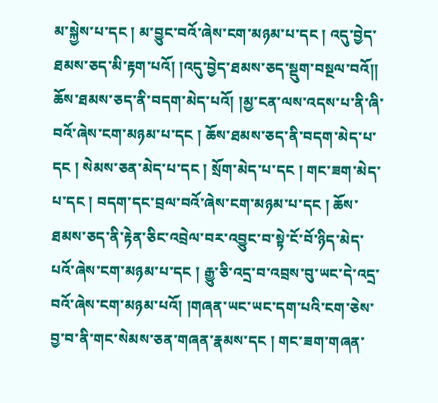མ་སྐྱེས་པ་དང ། མ་བྱུང་བའོ་ཞེས་ངག་མཉམ་པ་དང ། འདུ་བྱེད་ཐམས་ཅད་མི་རྟག་པའོ། །འདུ་བྱེད་ཐམས་ཅད་སྡུག་བསྔལ་བའོ།། ཆོས་ཐམས་ཅད་ནི་བདག་མེད་པའོ། །མྱ་ངན་ལས་འདས་པ་ནི་ཞི་བའོ་ཞེས་ངག་མཉམ་པ་དང ། ཆོས་ཐམས་ཅད་ནི་བདག་མེད་པ་དང ། སེམས་ཅན་མེད་པ་དང ། སྲོག་མེད་པ་དང ། གང་ཟག་མེད་པ་དང ། བདག་དང་བྲལ་བའོ་ཞེས་ངག་མཉམ་པ་དང ། ཆོས་ཐམས་ཅད་ནི་རྟེན་ཅིང་འབྲེལ་བར་འབྱུང་བ་སྟེ་ངོ་བོ་ཉིད་མེད་པའོ་ཞེས་ངག་མཉམ་པ་དང ། རྒྱུ་ཅི་འདྲ་བ་འབྲས་བུ་ཡང་དེ་འདྲ་བའོ་ཞེས་ངག་མཉམ་པའོ། །གཞན་ཡང་ཡང་དག་པའི་ངག་ཅེས་བྱ་བ་ནི་གང་སེམས་ཅན་གཞན་རྣམས་དང ། གང་ཟག་གཞན་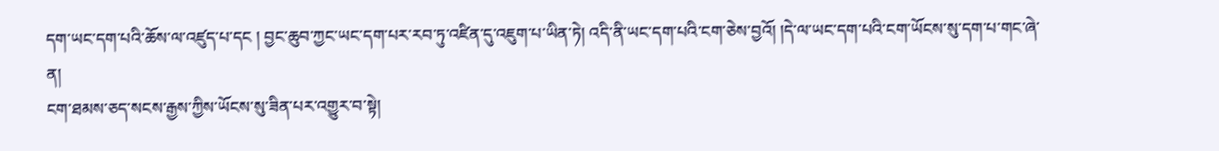དག་ཡང་དག་པའི་ཆོས་ལ་འཛུད་པ་དང ། བྱང་ཆུབ་ཀྱང་ཡང་དག་པར་རབ་ཏུ་འཛིན་དུ་འཇུག་པ་ཡིན་ཏེ། འདི་ནི་ཡང་དག་པའི་ངག་ཅེས་བྱའོ། །དེ་ལ་ཡང་དག་པའི་ངག་ཡོངས་སུ་དག་པ་གང་ཞེ་ན།
ངག་ཐམས་ཅད་སངས་རྒྱས་ཀྱིས་ཡོངས་སུ་ཟིན་པར་འགྱུར་བ་སྟེ།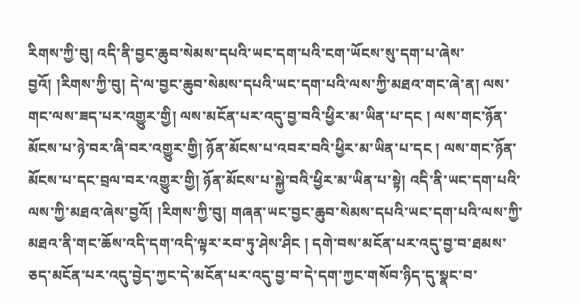རིགས་ཀྱི་བུ། འདི་ནི་བྱང་ཆུབ་སེམས་དཔའི་ཡང་དག་པའི་ངག་ཡོངས་སུ་དག་པ་ཞེས་བྱའོ། །རིགས་ཀྱི་བུ། དེ་ལ་བྱང་ཆུབ་སེམས་དཔའི་ཡང་དག་པའི་ལས་ཀྱི་མཐའ་གང་ཞེ་ན། ལས་གང་ལས་ཟད་པར་འགྱུར་གྱི། ལས་མངོན་པར་འདུ་བྱ་བའི་ཕྱིར་མ་ཡིན་པ་དང ། ལས་གང་ཉོན་མོངས་པ་ཉེ་བར་ཞི་བར་འགྱུར་གྱི། ཉོན་མོངས་པ་འབར་བའི་ཕྱིར་མ་ཡིན་པ་དང ། ལས་གང་ཉོན་མོངས་པ་དང་བྲལ་བར་འགྱུར་གྱི། ཉོན་མོངས་པ་སྐྱེ་བའི་ཕྱིར་མ་ཡིན་པ་སྟེ། འདི་ནི་ཡང་དག་པའི་ལས་ཀྱི་མཐའ་ཞེས་བྱའོ། །རིགས་ཀྱི་བུ། གཞན་ཡང་བྱང་ཆུབ་སེམས་དཔའི་ཡང་དག་པའི་ལས་ཀྱི་མཐའ་ནི་གང་ཆོས་འདི་དག་འདི་ལྟར་རབ་ཏུ་ཤེས་ཤིང ། དགེ་བས་མངོན་པར་འདུ་བྱ་བ་ཐམས་ཅད་མངོན་པར་འདུ་བྱེད་ཀྱང་དེ་མངོན་པར་འདུ་བྱ་བ་དེ་དག་ཀྱང་གསོབ་ཉིད་དུ་སྣང་བ་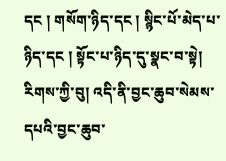དང ། གསོག་ཉིད་དང ། སྙིང་པོ་མེད་པ་ཉིད་དང ། སྟོང་པ་ཉིད་དུ་སྣང་བ་སྟེ། རིགས་ཀྱི་བུ། འདི་ནི་བྱང་ཆུབ་སེམས་དཔའི་བྱང་ཆུབ་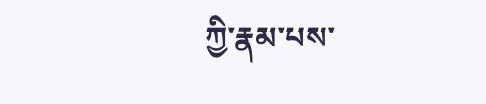ཀྱི་རྣམ་པས་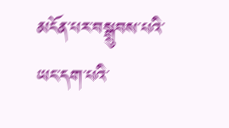མངོན་པར་བསྒྲུབས་པའི་ཡང་དག་པའི་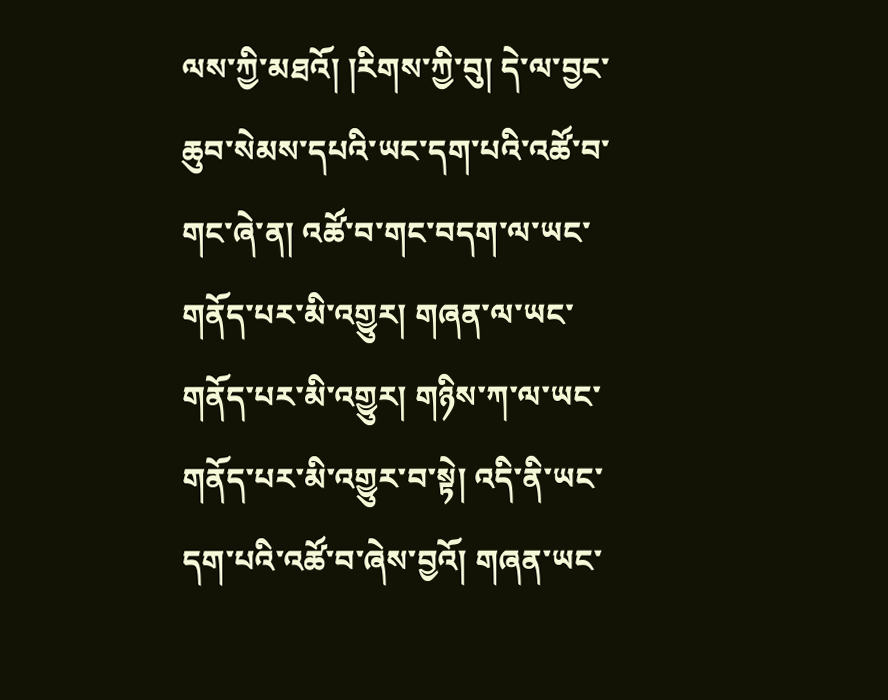ལས་ཀྱི་མཐའོ། །རིགས་ཀྱི་བུ། དེ་ལ་བྱང་ཆུབ་སེམས་དཔའི་ཡང་དག་པའི་འཚོ་བ་གང་ཞེ་ན། འཚོ་བ་གང་བདག་ལ་ཡང་གནོད་པར་མི་འགྱུར། གཞན་ལ་ཡང་གནོད་པར་མི་འགྱུར། གཉིས་ཀ་ལ་ཡང་གནོད་པར་མི་འགྱུར་བ་སྟེ། འདི་ནི་ཡང་དག་པའི་འཚོ་བ་ཞེས་བྱའོ། གཞན་ཡང་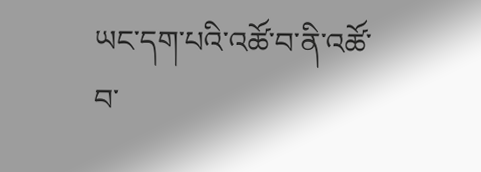ཡང་དག་པའི་འཚོ་བ་ནི་འཚོ་བ་